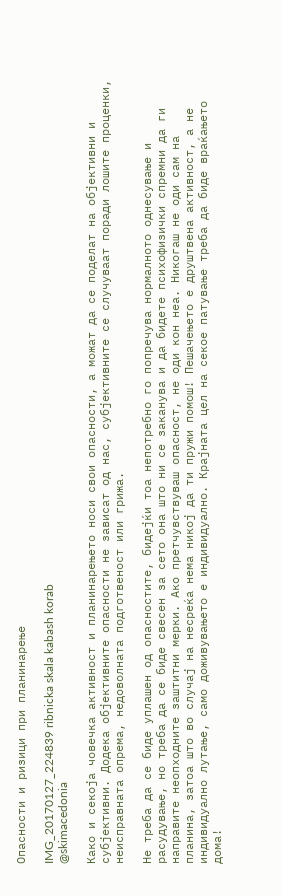Опасности и ризици при планинарење

IMG_20170127_224839 ribnicka skala kabash korab
@skimacedonia

Како и секоја човечка активност и планинарењето носи свои опасности, а можат да се поделат на објективни и субјективни. Додека објективните опасности не зависат од нас, субјективните се случуваат поради лошите проценки, неисправната опрема, недоволната подготвеност или грижа.

Не треба да се биде уплашен од опасностите, бидејќи тоа непотребно го попречува нормалното однесување и расудување, но треба да се биде свесен за сето она што ни се заканува и да бидете психофизички спремни да ги направите неопходните заштитни мерки. Ако претчувствуваш опасност, не оди кон неа. Никогаш не оди сам на планина, затоа што во случај на несреќа нема никој да ти пружи помош! Пешачењето е друштвена активност, а не индивидуално лутање, само доживувањето е индивидуално. Крајната цел на секое патување треба да биде враќањето дома!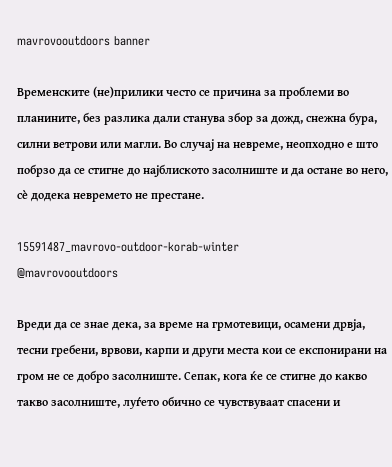mavrovooutdoors banner

Временските (не)прилики често се причина за проблеми во планините, без разлика дали станува збор за дожд, снежна бура, силни ветрови или магли. Во случај на невреме, неопходно е што побрзо да се стигне до најблиското засолниште и да остане во него, сѐ додека невремето не престане.

15591487_mavrovo-outdoor-korab-winter
@mavrovooutdoors

Вреди да се знае дека, за време на грмотевици, осамени дрвја, тесни гребени, врвови, карпи и други места кои се експонирани на гром не се добро засолниште. Сепак, кога ќе се стигне до какво такво засолниште, луѓето обично се чувствуваат спасени и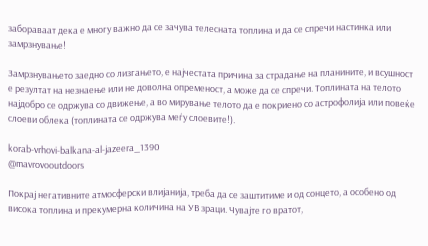забораваат дека е многу важно да се зачува телесната топлина и да се спречи настинка или замрзнување!

Замрзнувањето заедно со лизгањето, е најчестата причина за страдање на планините, и всушност е резултат на незнаење или не доволна опременост, а може да се спречи. Топлината на телото најдобро се одржува со движење, а во мирување телото да е покриено со астрофолија или повеќе слоеви облека (топлината се одржува меѓу слоевите!).

korab-vrhovi-balkana-al-jazeera_1390
@mavrovooutdoors

Покрај негативните атмосферски влијанија, треба да се заштитиме и од сонцето, а особено од висока топлина и прекумерна количина на УВ зраци. Чувајте го вратот,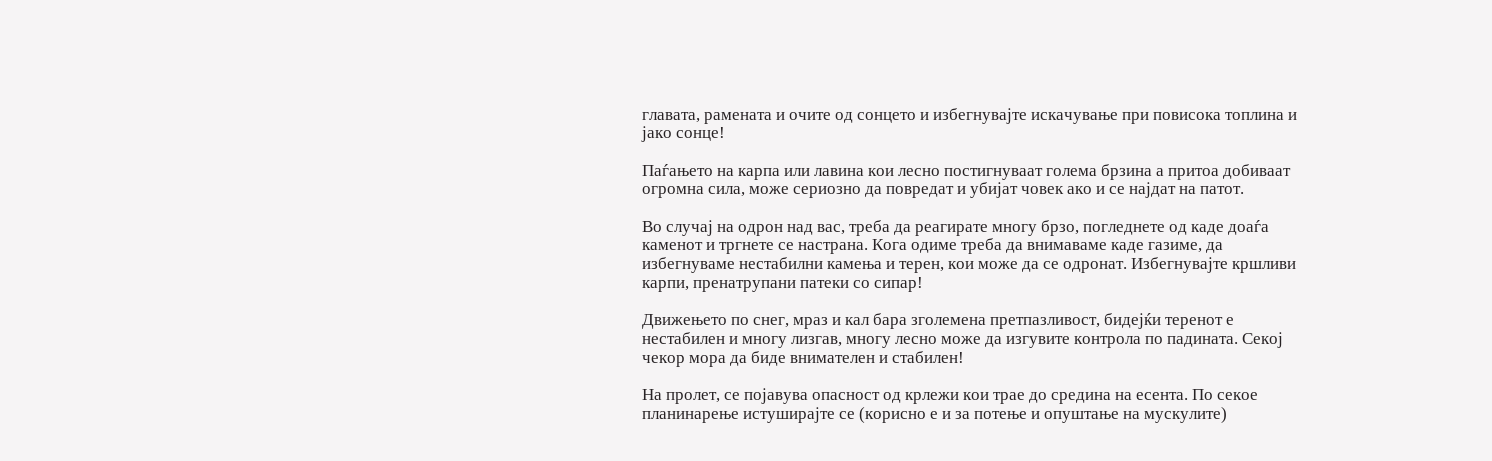главата, рамената и очите од сонцето и избегнувајте искачување при повисока топлина и јако сонце!

Паѓањето на карпа или лавина кои лесно постигнуваат голема брзина а притоа добиваат огромна сила, може сериозно да повредат и убијат човек ако и се најдат на патот.

Во случај на одрон над вас, треба да реагирате многу брзо, погледнете од каде доаѓа каменот и тргнете се настрана. Кога одиме треба да внимаваме каде газиме, да избегнуваме нестабилни камења и терен, кои може да се одронат. Избегнувајте кршливи карпи, пренатрупани патеки со сипар!

Движењето по снег, мраз и кал бара зголемена претпазливост, бидејќи теренот е нестабилен и многу лизгав, многу лесно може да изгувите контрола по падината. Секој чекор мора да биде внимателен и стабилен!

На пролет, се појавува опасност од крлежи кои трае до средина на есента. По секое планинарење истуширајте се (корисно е и за потење и опуштање на мускулите)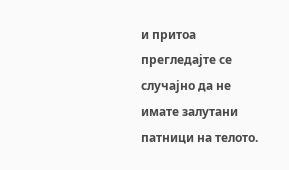и притоа прегледајте се случајно да не имате залутани патници на телото.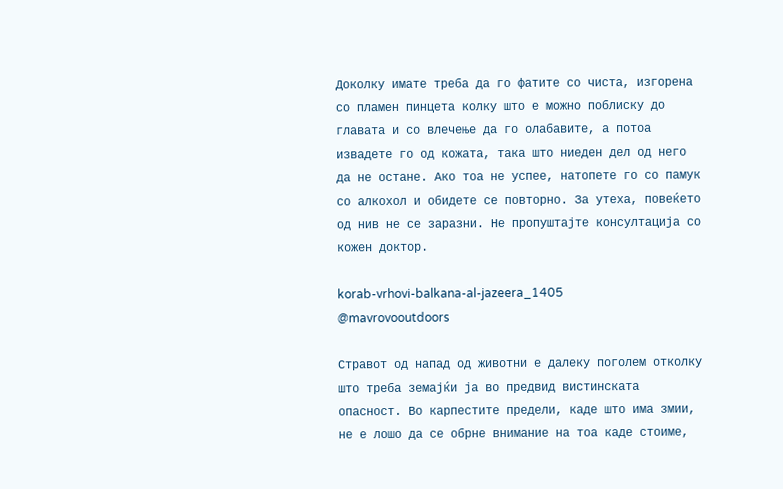Доколку имате треба да го фатите со чиста, изгорена со пламен пинцета колку што е можно поблиску до главата и со влечење да го олабавите, а потоа извадете го од кожата, така што ниеден дел од него да не остане. Ако тоа не успее, натопете го со памук со алкохол и обидете се повторно. За утеха, повеќето од нив не се заразни. Не пропуштајте консултација со кожен доктор.

korab-vrhovi-balkana-al-jazeera_1405
@mavrovooutdoors

Стравот од напад од животни е далеку поголем отколку што треба земајќи ја во предвид вистинската опасност. Во карпестите предели, каде што има змии, не е лошо да се обрне внимание на тоа каде стоиме,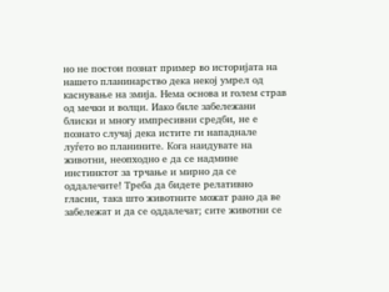но не постои познат пример во историјата на нашето планинарство дека некој умрел од каснување на змија. Нема основа и голем страв од мечки и волци. Иако биле забележани блиски и многу импресивни средби, не е познато случај дека истите ги нападнале луѓето во планините. Кога наидувате на животни, неопходно е да се надмине инстинктот за трчање и мирно да се оддалечите! Треба да бидете релативно гласни, така што животните можат рано да ве забележат и да се оддалечат; сите животни се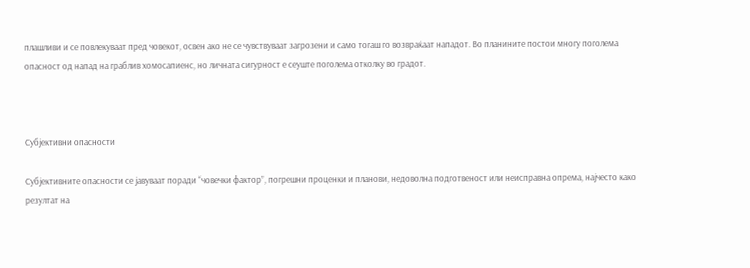плашливи и се повлекуваат пред човекот, освен ако не се чувствуваат загрозени и само тогаш го возвраќаат нападот. Во планините постои многу поголема опасност од напад на граблив хомосапиенс, но личната сигурност е сеуште поголема отколку во градот.



Субјективни опасности

Субјективните опасности се јавуваат поради “човечки фактор”, погрешни проценки и планови, недоволна подготвеност или неисправна опрема, најчесто како резултат на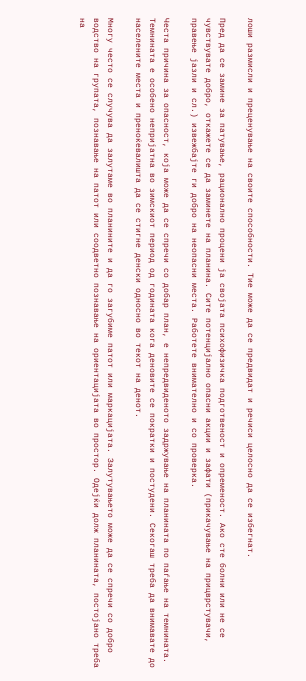лоши размисли и преценување на своите способности. Тие може да се предвидат и речиси целосно да се избегнат.

Пред да се замине за патување, рационално процени ја својата психофизичка подготвеност и опременост. Ако сте болни или не се чувствувате добро, откажете се да заминете на планина. Сите потенцијално опасни акции и зафати (прикачување на прицврстувачи, правење јазли и сл.) извежбајте ги добро на неопасни места. Работете внимателно и со проверка.

Честа причина за опасност, која може да се спречи со добар план, е непредвиденото задржување на планината по паѓање на темнината. Темнината е особено непријатна во зимскиот период од годината кога деновите се пократки и постудени. Секогаш треба да внимавате до населените места и преноќевалишта да се стигне денски односно во текот на денот.

Многу често се случува да залутаме во планините и да го загубиме патот или маркацијата. Залутувањето може да се спречи со добро водство на групата, познавање на патот или соодветно познавање на ориентацијата во простор. Одејќи долж планината, постојано треба на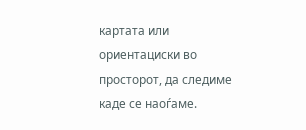картата или ориентациски во просторот, да следиме каде се наоѓаме.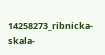14258273_ribnicka-skala-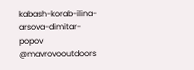kabash-korab-ilina-arsova-dimitar-popov
@mavrovooutdoors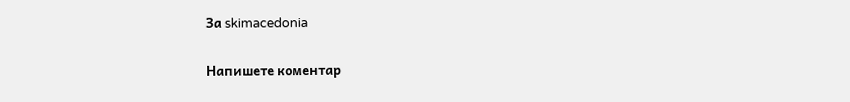За skimacedonia

Напишете коментар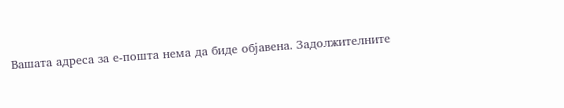Вашата адреса за е-пошта нема да биде објавена. Задолжителните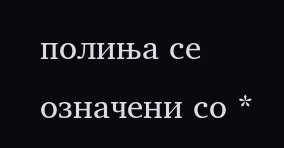полиња се означени со *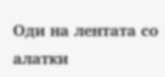Оди на лентата со алатки